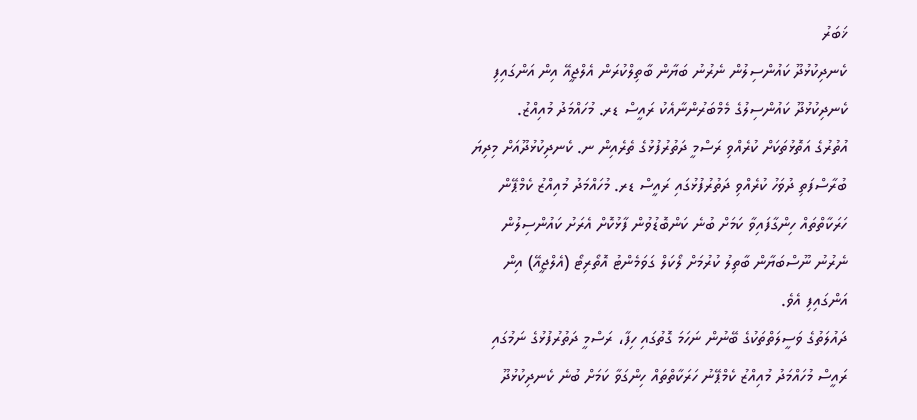ޚަބަރު
ކެނދިކުޅުދޫ ކައުންސިލުން ނެރުނު ބަޔާން ބާތިލްކުރަން އެލްޖީއޭ އިން އަންގައިފި
ކެނދިކުޅުދޫ ކައުންސިލުގެ މެމްބަރުންނާއެކު ރައީސް ޑރ. މުހައްމަދު މުއިއްޒު.
އުތުރުގެ އަތޮޅުތަކަށް ކުރެއްވި ރަސްމީ ދަތުރުފުޅުގެ ތެރެއިން ނ. ކެނދިކުޅުދޫއަށް މިދިޔަ ބުރާސްފަތި ދުވަހު ކުރެއްވި ދަތުރުފުޅުގައި ރައީސް ޑރ. މުހައްމަދު މުއިއްޒު ކެމްޕޭން ހަރަކާތްތައް ހިންގާފައިވާ ކަމަށް ބުނެ ކަންބޮޑުވުން ފާޅުކޮށް އެރަށު ކައުންސިލުން ނެރުނު ނޫސްބަޔާން ބާތިލު ކުރުމަށް ލޯކަލް ގަވަމެންޓު އޮތޯރިޓޯ (އެލްޖީއޭ) އިން އަންގައިފި އެވެ.
ދައުލަތުގެ ވަސީލަތްތަކުގެ ބޭނުން ނަހަމަ ގޮތުގައި ހިފާ، ރަސްމީ ދަތުރުފުޅުގެ ނަމުގައި ރައީސް މުހައްމަދު މުއިއްޒު ކެމްޕޭނު ހަރަކާތްތައް ހިންގަވާ ކަމަށް ބުނެ ކެނދިކުޅުދޫ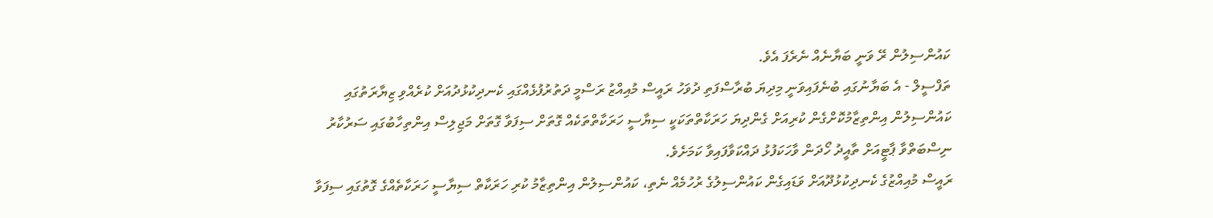ކައުންސިލުން ރޭ ވަނީ ބަޔާނެއް ނެރެފަ އެވެ.
ތަފްސީލް - އެ ބަޔާނުގައި ބުނެފައިވަނީ މިދިޔަ ބުރާސްފަތި ދުވަހު ރައީސް މުއިއްޒު ރަސްމީ ދަތުރުފުޅެއްގައި ކެނދިކުޅުދުއަށް ކުރެއްވި ޒިޔާރަތުގައި ކައުންސިލުން އިންތިޒާމުކޮށްގެން ކުރިއަށް ގެންދިޔަ ހަރަކާތްތަކަކީ ސިޔާސީ ހަރަކާތްތަކެއް ގޮތަށް ސިފަވާ ގޮތަށް މަޖިލިސް އިންތިހާބުގައި ސަރުކާރު ނިސްބަތްވާ ޕާޓީއަށް ތާއީދު ހޯދަން ވާހަކަފުޅު ދައްކަވާފައިވާ ކަމަށެވެ.
ރައީސް މުއިއްޒުގެ ކެނދިކުޅުދޫއަށް ވަޑައިގެން ކައުންސިލުގެ ރުހުމެއް ނެތި، ކައުންސިލުން އިންތިޒާމު ކުރި ހަރަކާތް ސިޔާސީ ހަރަކާތެއްގެ ގޮތުގައި ސިފަވާ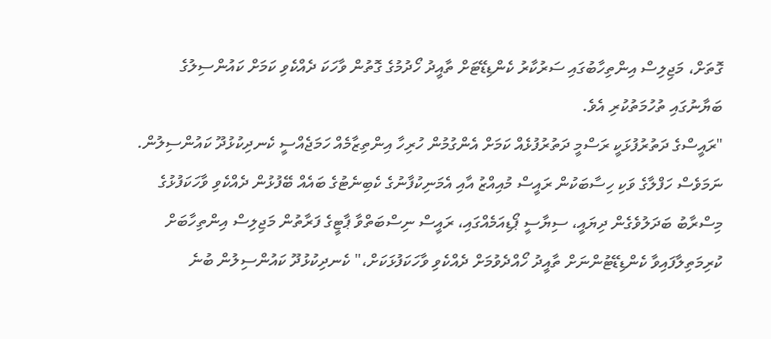ގޮތަށް، މަޖިލިސް އިންތިހާބުގައި ސަރުކާރު ކެންޑިޑޭޓަށް ތާއީދު ހޯދުމުގެ ގޮތުން ވާހަކަ ދެއްކެވި ކަމަށް ކައުންސިލުގެ ބަޔާނުގައި ތުހުމަތުކުރި އެވެ.
"ރައީސްގެ ދަތުރުފުޅަކީ ރަސްމީ ދަތުރުފުޅެއް ކަމަށް އެންގުމުން ހުރިހާ އިންތިޒާމެއް ހަމަޖެއްސީ ކެނދިކުޅުދޫ ކައުންސިލުން. ނަމަވެސް ހަފްލާގެ ވަކި ހިސާބަކުން ރައީސް މުއިއްޒު އާއި އެމަނިކުފާނުގެ ކެބިނެޓުގެ ބައެއް ބޭފުޅުން ދެއްކެވި ވާހަކަފުޅުގެ މިސްރާބު ބަދަލުވެގެން ދިޔައީ، ސިޔާސީ ޕޯޑިއަމެއްގައި، ރައީސް ނިސްބަތްވާ ޕާޓީގެ ފަރާތުން މަޖިލިސް އިންތިހާބަށް ކުރިމަތިލާފައިވާ ކެންޑިޑޭޓުންނަށް ތާއީދު ހޯއްދެވުމަށް ދެއްކެވި ވާހަކަފުޅަކަށް،" ކެނދިކުޅުދޫ ކައުންސިލުން ބުނެ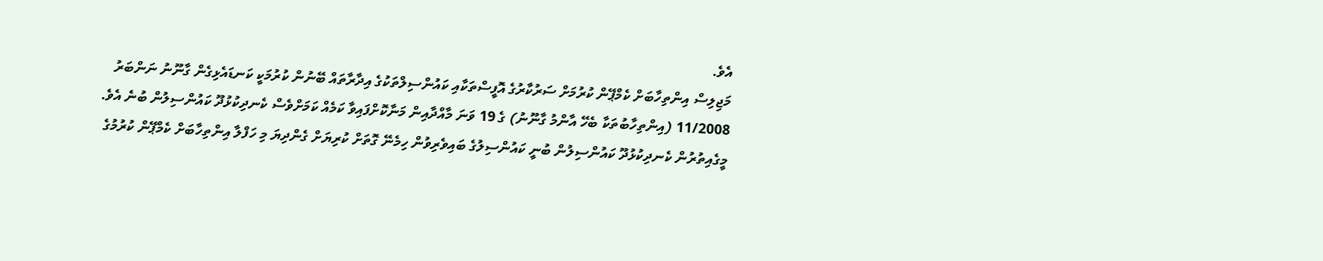އެވެ.
މަޖިލިސް އިންތިހާބަށް ކެމްޕޭން ކުރުމަށް ސަރުކާރުގެ އޮފީސްތަކާއި ކައުންސިލްތަކުގެ އިދާރާތައް ބޭނުން ކުރުމަކީ ކަނޑައެޅިގެން ގާނޫނު ނަންބަރު 11/2008 (އިންތިހާބުތަކާ ބެހޭ އާންމު ގާނޫނު) ގެ 19 ވަނަ މާއްދާއިން މަނާކޮށްފައިވާ ކަމެއް ކަމަށްވެސް ކެނދިކުޅުދޫ ކައުންސިލުން ބުނެ އެވެ.
މީގެއިތުރުން ކެނދިކުޅުދޫ ކައުންސިލުން ބުނީ ކައުންސިލުގެ ބައިވެރިވުން ހިމެނޭ ގޮތަށް ކުރިޔަށް ގެންދިޔަ މި ހަފްލާ އިންތިހާބަށް ކެމްޕޭން ކުރުމުގެ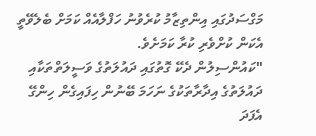މަގްސަދުގައި އިންތިޒާމު ކުރެވުނު ހަފްލާއެއް ކަމަށް ބެލެވޭތީ އެކަން ކުށްވެރި ކުރާ ކަމަށެވެ.
"ކައުންސިލުން ދެކޭ ގޮތުގައި ދައުލަތުގެ ވަސީލަތްތަކާއި ދައުލަތުގެ އިދާރާތަކުގެ ނަހަމަ ބޭނުން ހިފައިގެން ހިންގޭ އެފަދަ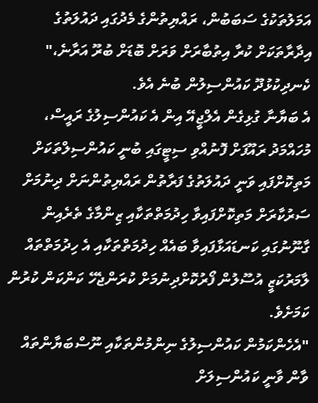އަމަލުތަކުގެ ސަބަބުން، ރައްޔިތުންގެ މެދުގައި ދައުލަތުގެ އިދާރާތަކަށް ކުރާ އިތުބާރަށް ވަރަށް ބޮޑަށް ބުރޫ އަރާނެ،" ކެނދިކުޅުދޫ ކައުންސިލުން ބުނެ އެވެ.
އެ ބަޔާނާ ގުޅިގެން އެލްޖީއޭ އިން އެ ކައުންސިލުގެ ރައީސް، މުހައްމަދު ރައޫފަށް ފޮނުއްވި ސިޓީގައި ބުނީ ކައުންސިލްތަކަށް މަތިކޮށްފައި ވަނީ ދައުލަތުގެ ފަރާތުން ރައްޔިތުންނަށް ދިނުމަށް ސަރުކާރަށް މަތިކޮށްފައިވާ ހިދުމަތްތަކާއި ޒިންމާގެ ތެރެއިން ގާނޫނުގައި ކަނޑައަޅާފައިވާ ބައެއް ހިދުމަތްތަކާއި އެ ހިދުމަތްތައް ލާމަރުކަޒީ އުސޫލުން ފޯރުކޮށްދިނުމަށް ކުރަންޖެހޭ ކަންކަން ކުރުން ކަމަށެވެ.
"އެހެންކަމުން ކައުންސިލުގެ ނިންމުންތަކާއި ނޫސްބަޔާންތައް ވާން ވާނީ ކައުންސިލަށް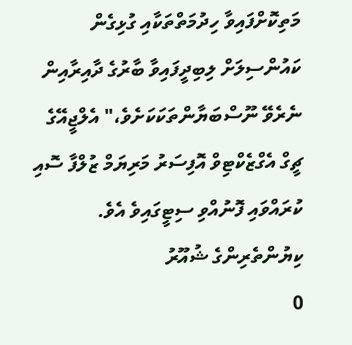މަތިކޮށްފައިވާ ހިދުމަތްތަކާއި ގުޅިގެން ކައުންސިލަށް ލިބިދީފައިވާ ބާރުގެ ދާއިރާއިން ނެރެވޭ ނޫސްބަޔާންތަކަކަށެވެ،" އެލްޖީއޭގެ ޗީގް އެގްޒެކްޓިވް އޮފިސަރު މަރިޔަމް ޒުލްފާ ސޮއި ކުރައްވައި ފޮނުއްވި ސިޓީގައިވެ އެވެ.
ކިޔުންތެރިންގެ ޝުއޫރު
0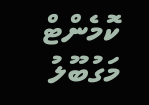ކޮމެންޓް
މަގުބޫލު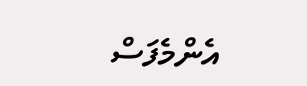އެންމެފަސް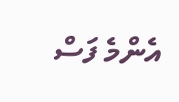އެންމެ ފަސް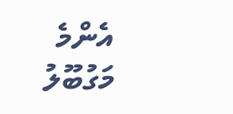އެންމެ މަގުބޫލު